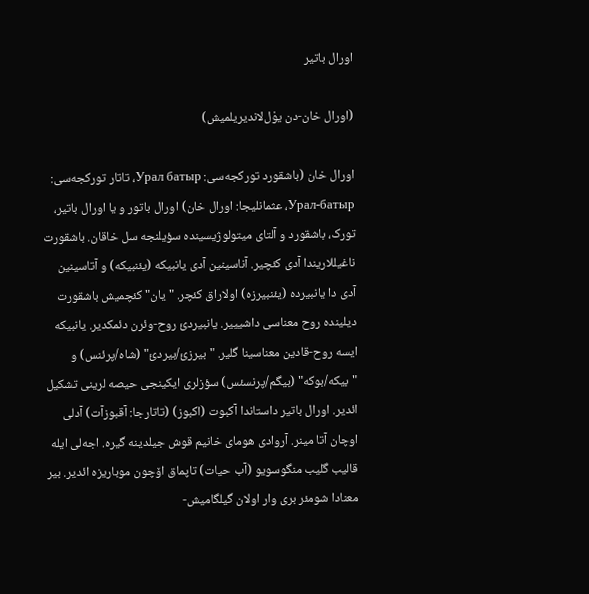اورال باتیر

(اورال خان-دن يوْل‌لاندیریلمیش)

اورال خان (باشقورد تورکجه‌سی: Урал батыр، تاتار تورکجه‌سی: Урал-батыр، عثمانلیجا: اورال خان) اورال باتور و یا اورال باتیر، تورک، باشقورد و آلتای میتولوژیسینده سؤیلنجه سل خاقان. باشقورت ناغیللاریندا آدی کئچیر. آناسینین آدی یانبیکه (یئنبیکه) و آتاسینین آدی دا یانبیرده (یئنبیرزه) اولاراق کئچر. "یان" کئچمیش باشقورت دیلینده روح معناسی داشیییر. یانبیردئ روح-وئرن دئمکدیر. یانبیکه ایسه روح-قادین معناسینا گلیر. "بیرزئ/بیردئ" (شاه/پرئنس) و "بیکه/بوکه" (بیگم/پرنسئس) سؤزلری ایکینجی حیصه لرینی تشکیل ائدیر. اورال باتیر داستاندا آکبوت (اکبوز) (تاتارجا: آقبوزآت) آدلی اوچان آتا مینر. آروادی هومای خانیم قوش جیلدینه گیره. اجه‌لی ایله قالیب گلیب منگوسویو (آب حیات) تاپماق اۆچون موباریزه ائدیر. بیر معنادا شومئر بری وار اولان گیلگامیش-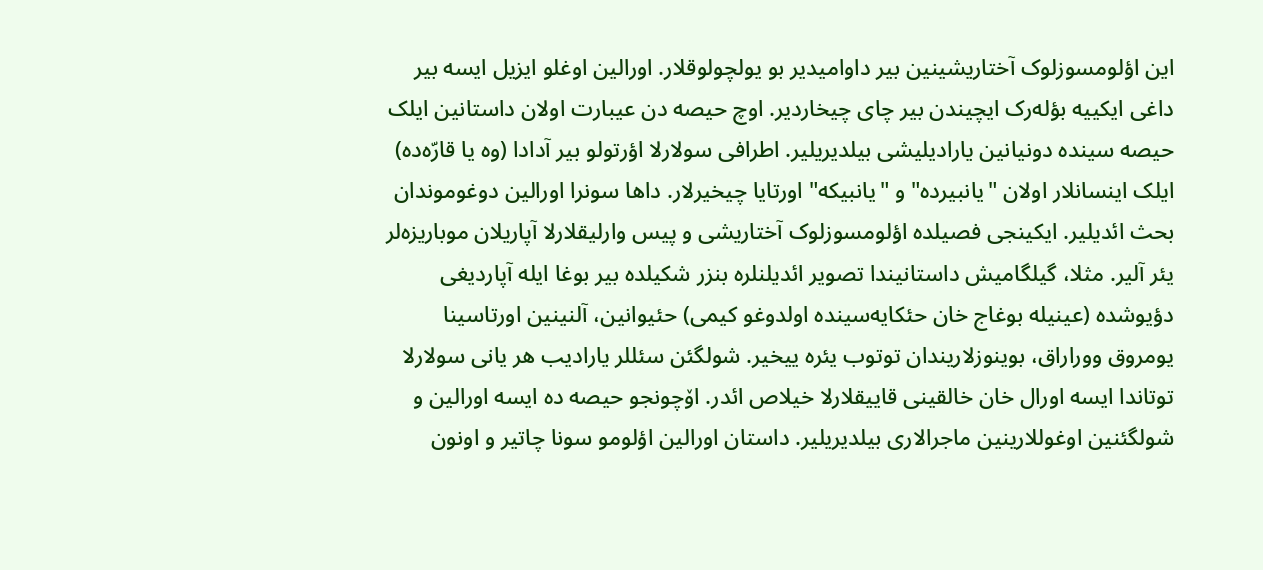این اؤلومسوزلوک آختاریشینین بیر داوامیدیر بو یولچولوقلار. اورالین اوغلو ایزیل ایسه بیر داغی ایکییه بؤله‌رک ایچیندن بیر چای چیخاردیر. اوچ حیصه دن عیبارت اولان داستانین ایلک حیصه سینده دونیانین یارادیلیشی بیلدیریلیر. اطرافی سولارلا اؤرتولو بیر آدادا (وه یا قارّه‌ده) ایلک اینسانلار اولان "یانبیرده" و "یانبیکه" اورتایا چیخیرلار. داها سونرا اورالین دوغوموندان بحث ائدیلیر. ایکینجی فصیلده اؤلومسوزلوک آختاریشی و پیس وارلیقلارلا آپاریلان موباریزه‌لر یئر آلیر. مثلا، گیلگامیش داستانیندا تصویر ائدیلنلره بنزر شکیلده بیر بوغا ایله آپاردیغی دؤیوشده (عینیله بوغاج خان حئکایه‌سینده اولدوغو کیمی) حئیوانین، آلنینین اورتاسینا یومروق ووراراق، بوینوزلاریندان توتوب یئره ییخیر. شولگئن سئللر یارادیب هر یانی سولارلا توتاندا ایسه اورال خان خالقینی قاییقلارلا خیلاص ائدر. اۆچونجو حیصه ده ایسه اورالین و شولگئنین اوغوللارینین ماجرالاری بیلدیریلیر. داستان اورالین اؤلومو سونا چاتیر و اونون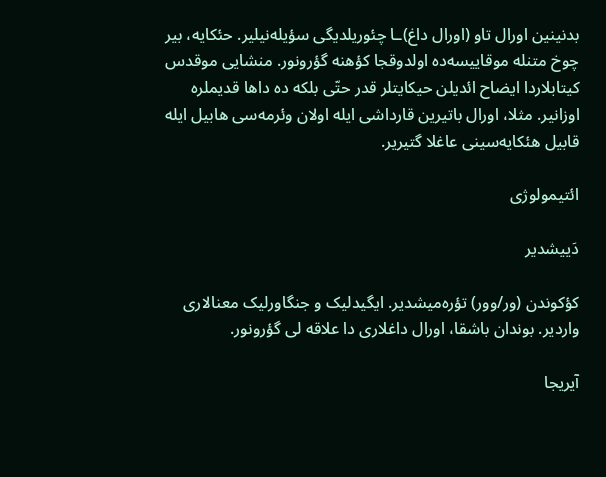بدنینین اورال تاو (اورال داغ)ـا چئوریلدیگی سؤیله‌نیلیر. حئکایه، بیر چوخ متنله موقاییسه‌ده اولدوقجا کؤهنه گؤرونور. منشایی موقدس کیتابلاردا ایضاح ائدیلن حیکایتلر قدر حتّی بلکه ده داها قدیملره اوزانیر. مثلا، اورال باتیرین قارداشی ایله اولان وئرمه‌سی هابیل ایله قابیل هئکایه‌سینی عاغلا گتیریر.

ائتیمولوژی

دَییشدیر

کؤکوندن (ور/وور) تؤره‌میشدیر. ایگیدلیک و جنگاورلیک معنالاری واردیر. بوندان باشقا، اورال داغلاری دا علاقه لی گؤرونور.

آیریجا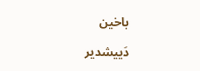باخین

دَییشدیر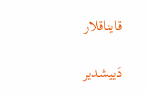قایناقلار

دَییشدیر